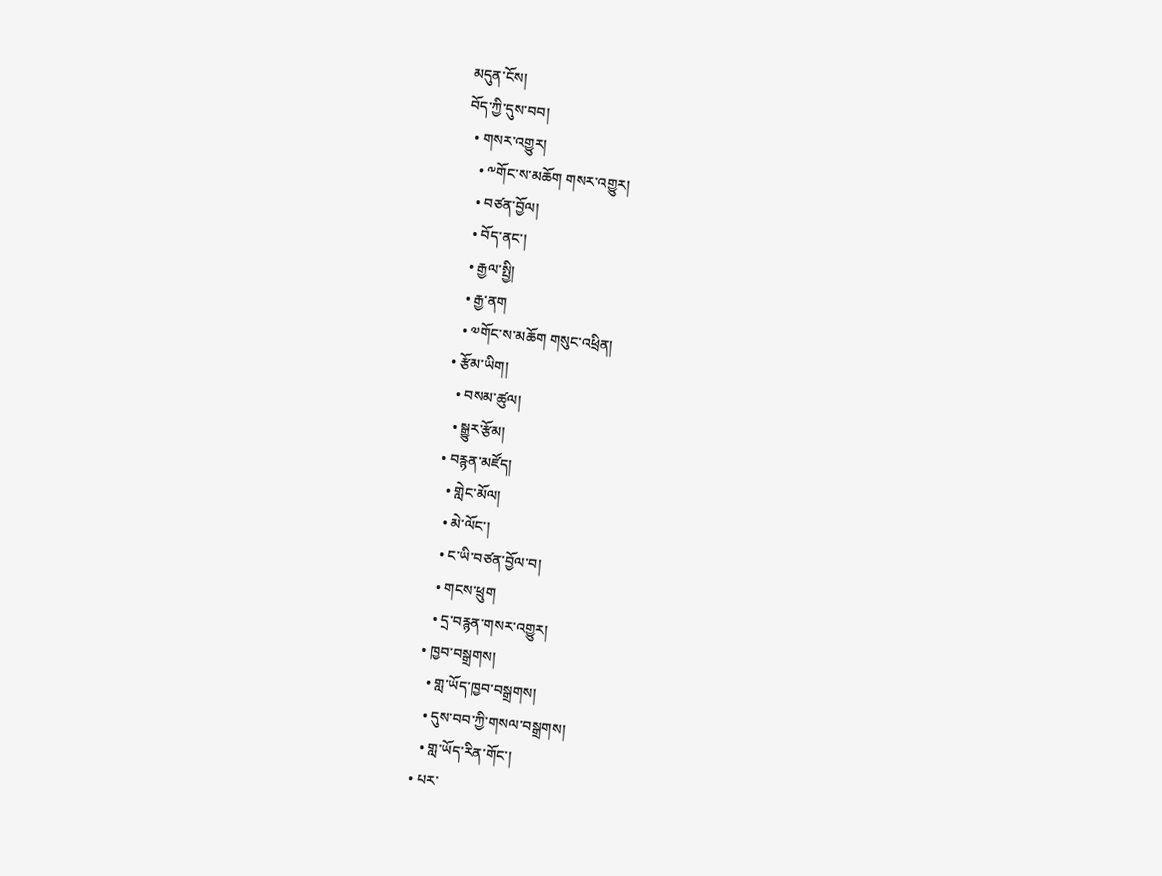མདུན་ངོས།
བོད་ཀྱི་དུས་བབ།
  • གསར་འགྱུར།
    • ༸གོང་ས་མཆོག གསར་འགྱུར།
    • བཙན་བྱོལ།
    • བོད་ནང་།
    • རྒྱལ་སྤྱི།
    • རྒྱ་ནག
    • ༧གོང་ས་མཆོག གསུང་འཕྲིན།
  • རྩོམ་ཡིག།
    • བསམ་ཚུལ།
    • སྒྱུར་རྩོམ།
  • བརྙན་མཛོད།
    • གླེང་མོལ།
    • མེ་ལོང་།
    • ང་ཡི་བཙན་བྱོལ་བ།
    • གངས་ཕྲུག
    • དྲ་བརྙན་གསར་འགྱུར།
  • ཁྱབ་བསྒྲགས།
    • གླ་ཡོད་ཁྱབ་བསྒྲགས།
    • དུས་བབ་ཀྱི་གསལ་བསྒྲགས།
    • གླ་ཡོད་རིན་གོང་།
  • པར་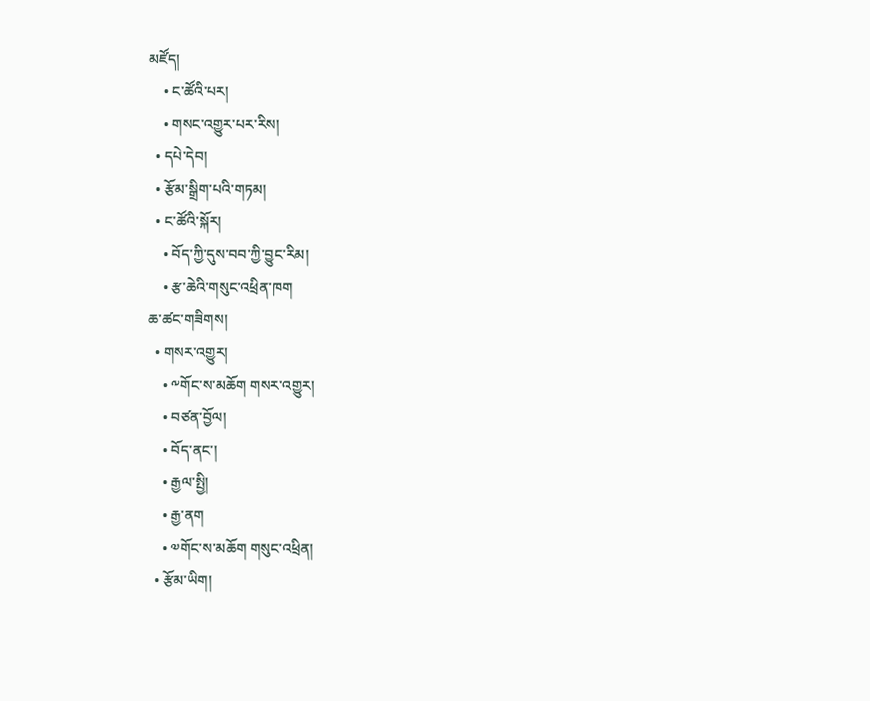མཛོད།
    • ང་ཚོའི་པར།
    • གསང་འགྱུར་པར་རིས།
  • དཔེ་དེབ།
  • རྩོམ་སྒྲིག་པའི་གཏམ།
  • ང་ཚོའི་སྐོར།
    • བོད་ཀྱི་དུས་བབ་ཀྱི་བྱུང་རིམ།
    • རྩ་ཆེའི་གསུང་འཕྲིན་ཁག
ཆ་ཚང་གཟིགས།
  • གསར་འགྱུར།
    • ༸གོང་ས་མཆོག གསར་འགྱུར།
    • བཙན་བྱོལ།
    • བོད་ནང་།
    • རྒྱལ་སྤྱི།
    • རྒྱ་ནག
    • ༧གོང་ས་མཆོག གསུང་འཕྲིན།
  • རྩོམ་ཡིག།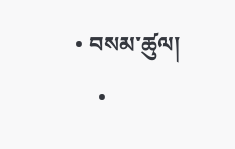• བསམ་ཚུལ།
    •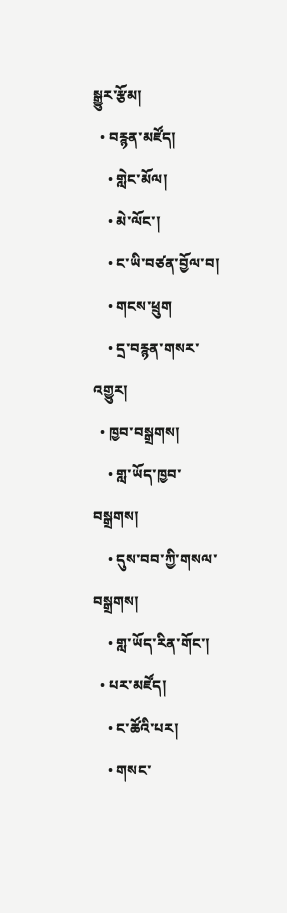སྒྱུར་རྩོམ།
  • བརྙན་མཛོད།
    • གླེང་མོལ།
    • མེ་ལོང་།
    • ང་ཡི་བཙན་བྱོལ་བ།
    • གངས་ཕྲུག
    • དྲ་བརྙན་གསར་འགྱུར།
  • ཁྱབ་བསྒྲགས།
    • གླ་ཡོད་ཁྱབ་བསྒྲགས།
    • དུས་བབ་ཀྱི་གསལ་བསྒྲགས།
    • གླ་ཡོད་རིན་གོང་།
  • པར་མཛོད།
    • ང་ཚོའི་པར།
    • གསང་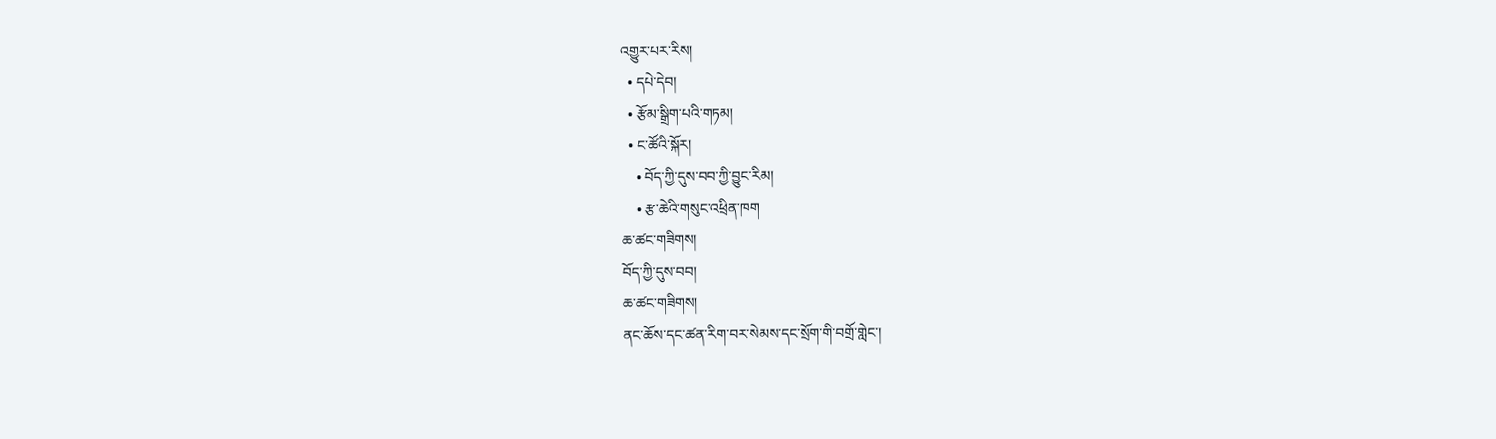འགྱུར་པར་རིས།
  • དཔེ་དེབ།
  • རྩོམ་སྒྲིག་པའི་གཏམ།
  • ང་ཚོའི་སྐོར།
    • བོད་ཀྱི་དུས་བབ་ཀྱི་བྱུང་རིམ།
    • རྩ་ཆེའི་གསུང་འཕྲིན་ཁག
ཆ་ཚང་གཟིགས།
བོད་ཀྱི་དུས་བབ།
ཆ་ཚང་གཟིགས།
ནང་ཆོས་དང་ཚན་རིག་བར་སེམས་དང་སྲོག་གི་བགྲོ་གླེང་།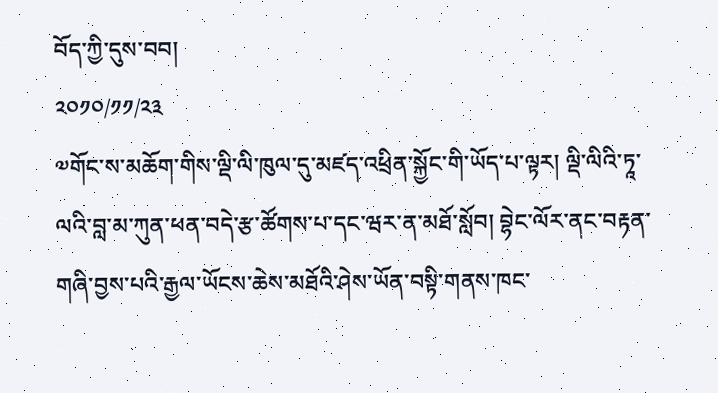བོད་ཀྱི་དུས་བབ།
༢༠༡༠/༡༡/༢༣
༧གོང་ས་མཆོག་གིས་ལྡི་ལི་ཁུལ་དུ་མཛད་འཕྲིན་སྐྱོང་གི་ཡོད་པ་ལྟར། ལྡི་ལིའི་ཏཱ་ལའི་བླ་མ་ཀུན་ཕན་བདེ་རྩ་ཚོགས་པ་དང་ཝར་ན་མཐོ་སློབ། བྷེང་ལོར་ནང་བརྟན་གཞི་བྱས་པའི་རྒྱལ་ཡོངས་ཆེས་མཐོའི་ཤེས་ཡོན་བསྟི་གནས་ཁང་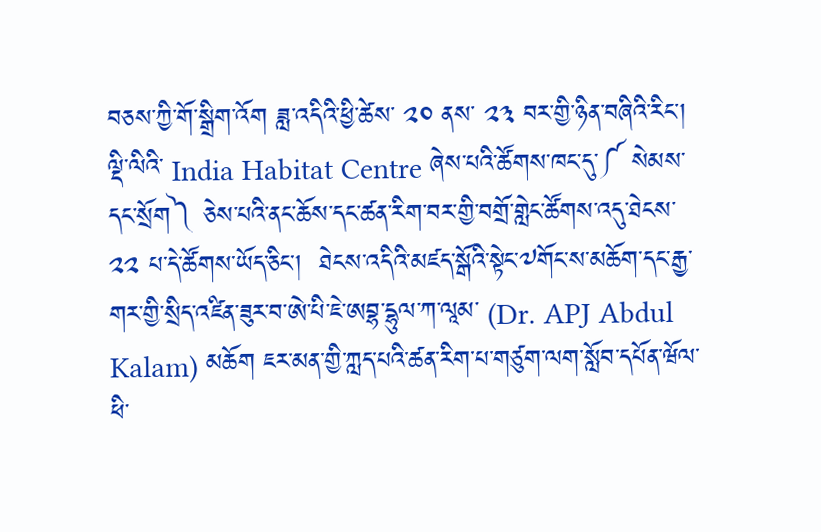བཅས་ཀྱི་གོ་སྒྲིག་འོག ཟླ་འདིའི་ཕྱི་ཚེས་ ༢༠ ནས་ ༢༣ བར་གྱི་ཉིན་བཞིའི་རིང་། ལྡི་ལིའི་ India Habitat Centre ཞེས་པའི་ཚོགས་ཁང་དུ་༼ སེམས་དང་སྲོག༽ ཅེས་པའི་ནང་ཆོས་དང་ཚན་རིག་བར་གྱི་བགྲོ་གླེང་ཚོགས་འདུ་ཐེངས་ ༢༢ པ་དེ་ཚོགས་ཡོད་ཅིང་།  ཐེངས་འདིའི་མཛད་སྒོའི་སྟེང་༧གོང་ས་མཆོག་དང་རྒྱ་གར་གྱི་སྲིད་འཛིན་ཟུར་བ་ཨེ་པི་ཇེ་ཨབྷ་དྷུལ་ཀ་ལཱམ་ (Dr. APJ Abdul Kalam) མཆོག ཇར་མན་གྱི་ཀླད་པའི་ཚན་རིག་པ་གཙུག་ལག་སློབ་དཔོན་ཝོལ་ཕི་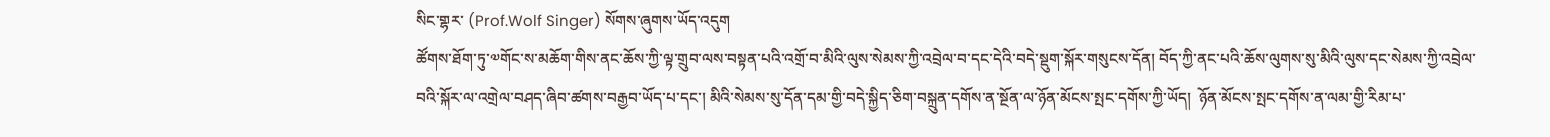སིང་གྷར་ (Prof.Wolf Singer) སོགས་ཞུགས་ཡོད་འདུག
ཚོགས་ཐོག་ཏུ་༧གོང་ས་མཆོག་གིས་ནང་ཆོས་ཀྱི་ལྟ་གྲུབ་ལས་བསྟན་པའི་འགྲོ་བ་མིའི་ལུས་སེམས་ཀྱི་འབྲེལ་བ་དང་དེའི་བདེ་སྡུག་སྐོར་གསུངས་དོན། བོད་ཀྱི་ནང་པའི་ཆོས་ལུགས་སུ་མིའི་ལུས་དང་སེམས་ཀྱི་འབྲེལ་བའི་སྐོར་ལ་འགྲེལ་བཤད་ཞིབ་ཚགས་བརྒྱབ་ཡོད་པ་དང་། མིའི་སེམས་སུ་དོན་དམ་གྱི་བདེ་སྐྱིད་ཅིག་བསྐྲུན་དགོས་ན་སྔོན་ལ་ཉོན་མོངས་སྤང་དགོས་ཀྱི་ཡོད།  ཉོན་མོངས་སྤང་དགོས་ན་ལམ་གྱི་རིམ་པ་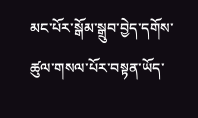མང་པོར་སྒོམ་སྒྲུབ་བྱེད་དགོས་ཚུལ་གསལ་པོར་བསྟན་ཡོད་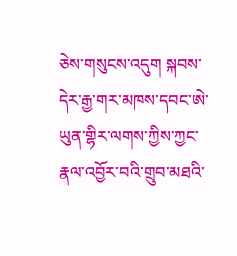ཅེས་གསུངས་འདུག སྐབས་དེར་རྒྱ་གར་མཁས་དབང་ཨེ་ཡུན་གྷིར་ལགས་ཀྱིས་ཀྱང་རྣལ་འབྱོར་བའི་གྲུབ་མཐའི་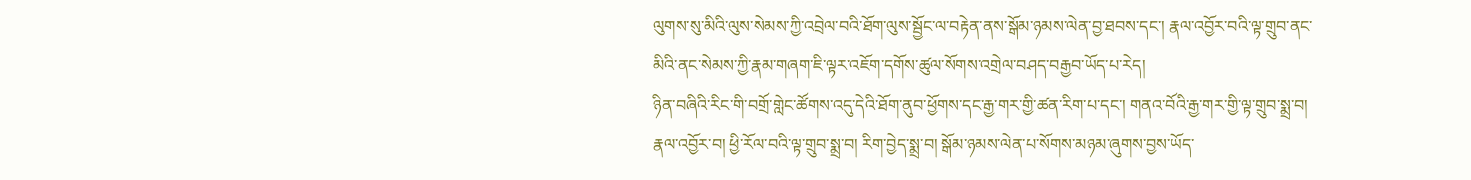ལུགས་སུ་མིའི་ལུས་སེམས་ཀྱི་འབྲེལ་བའི་ཐོག་ལུས་སྦྱོང་ལ་བརྟེན་ནས་སྒོམ་ཉམས་ལེན་བྱ་ཐབས་དང་། རྣལ་འབྱོར་བའི་ལྟ་གྲུབ་ནང་མིའི་ནང་སེམས་ཀྱི་རྣམ་གཞག་ཇི་ལྟར་འཇོག་དགོས་ཚུལ་སོགས་འགྲེལ་བཤད་བརྒྱབ་ཡོད་པ་རེད།
ཉིན་བཞིའི་རིང་གི་བགྲོ་གླེང་ཚོགས་འདུ་དེའི་ཐོག་ནུབ་ཕྱོགས་དང་རྒྱ་གར་གྱི་ཚན་རིག་པ་དང་། གནའ་བོའི་རྒྱ་གར་གྱི་ལྟ་གྲུབ་སྨྲ་བ། རྣལ་འབྱོར་བ། ཕྱི་རོལ་བའི་ལྟ་གྲུབ་སྨྲ་བ། རིག་བྱེད་སྨྲ་བ། སྒོམ་ཉམས་ལེན་པ་སོགས་མཉམ་ཞུགས་བྱས་ཡོད་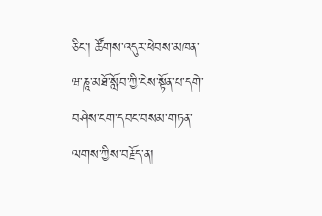ཅིང་། ཚོགས་འདུར་ཕེབས་མཁན་ཝ་ཎཱ་མཐོ་སློབ་ཀྱི་ངེས་སྟོན་པ་དགེ་བཤེས་ངག་དབང་བསམ་གཏན་ལགས་ཀྱིས་བརྗོད་ན།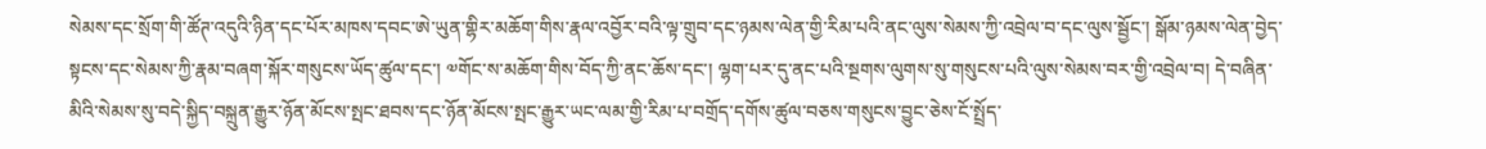སེམས་དང་སྲོག་གི་ཚོཊ་འདུའི་ཉིན་དང་པོར་མཁས་དབང་ཨེ་ཡུན་གྷིར་མཆོག་གིས་རྣལ་འབྱོར་བའི་ལྟ་གྲུབ་དང་ཉམས་ལེན་གྱི་རིམ་པའི་ནང་ལུས་སེམས་ཀྱི་འབྲེལ་བ་དང་ལུས་སྦྱོང་། སྒོམ་ཉམས་ལེན་བྱེད་སྟངས་དང་སེམས་ཀྱི་རྣམ་བཞག་སྐོར་གསུངས་ཡོད་ཚུལ་དང་། ༧གོང་ས་མཆོག་གིས་བོད་ཀྱི་ནང་ཆོས་དང་། ལྷག་པར་དུ་ནང་པའི་སྔགས་ལུགས་སུ་གསུངས་པའི་ལུས་སེམས་བར་གྱི་འབྲེལ་བ། དེ་བཞིན་མིའི་སེམས་སུ་བདེ་སྐྱིད་བསྐྲུན་རྒྱུར་ཉོན་མོངས་སྤང་ཐབས་དང་ཉོན་མོངས་སྤང་རྒྱུར་ཡང་ལམ་གྱི་རིམ་པ་བགྲོད་དགོས་ཚུལ་བཅས་གསུངས་བྱུང་ཅེས་ངོ་སྤྲོད་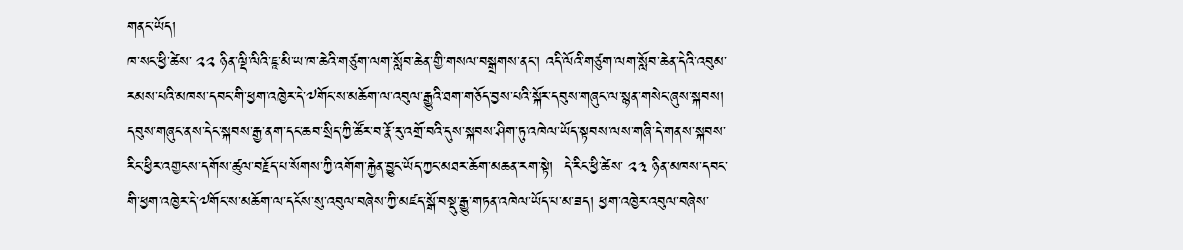གནང་ཡོད།
ཁ་སང་ཕྱི་ཚེས་ ༢༢ ཉིན་ལྡི་ལིའི་ཇཱ་མི་ཡ་ཁ་ཆེའི་གཙུག་ལག་སློབ་ཆེན་གྱི་གསལ་བསྒྲགས་ནང་། འདི་ལོའི་གཙུག་ལག་སློབ་ཆེན་དེའི་འབུམ་རམས་པའི་མཁས་དབང་གི་ཕྱག་འཁྱེར་དེ་༧གོང་ས་མཆོག་ལ་འབུལ་རྒྱུའི་ཐག་གཅོད་བྱས་པའི་སྐོར་དབུས་གཞུང་ལ་སྙན་གསེང་ཞུས་སྐབས། དབུས་གཞུང་ནས་དེང་སྐབས་རྒྱ་ནག་དང་ཆབ་སྲིད་ཀྱི་ཚོར་བ་རྣོ་རུ་འགྲོ་བའི་དུས་སྐབས་ཤིག་ཏུ་འཁེལ་ཡོད་སྟབས་ལས་གཞི་དེ་གནས་སྐབས་རིང་ཕྱིར་འགྱངས་དགོས་ཚུལ་བརྗོད་པ་སོགས་ཀྱི་འགོག་རྐྱེན་བྱུང་ཡོད་ཀྱང་མཐར་ཆོག་མཆན་རག་སྟེ།  དེ་རིང་ཕྱི་ཚེས་ ༢༣ ཉིན་མཁས་དབང་གི་ཕྱག་འཁྱེར་དེ་༧གོང་ས་མཆོག་ལ་དངོས་སུ་འབུལ་བཞེས་ཀྱི་མཛད་སྒོ་བསྡུ་རྒྱུ་གཏན་འཁེལ་ཡོད་པ་མ་ཟད། ཕྱག་འཁྱེར་འབུལ་བཞེས་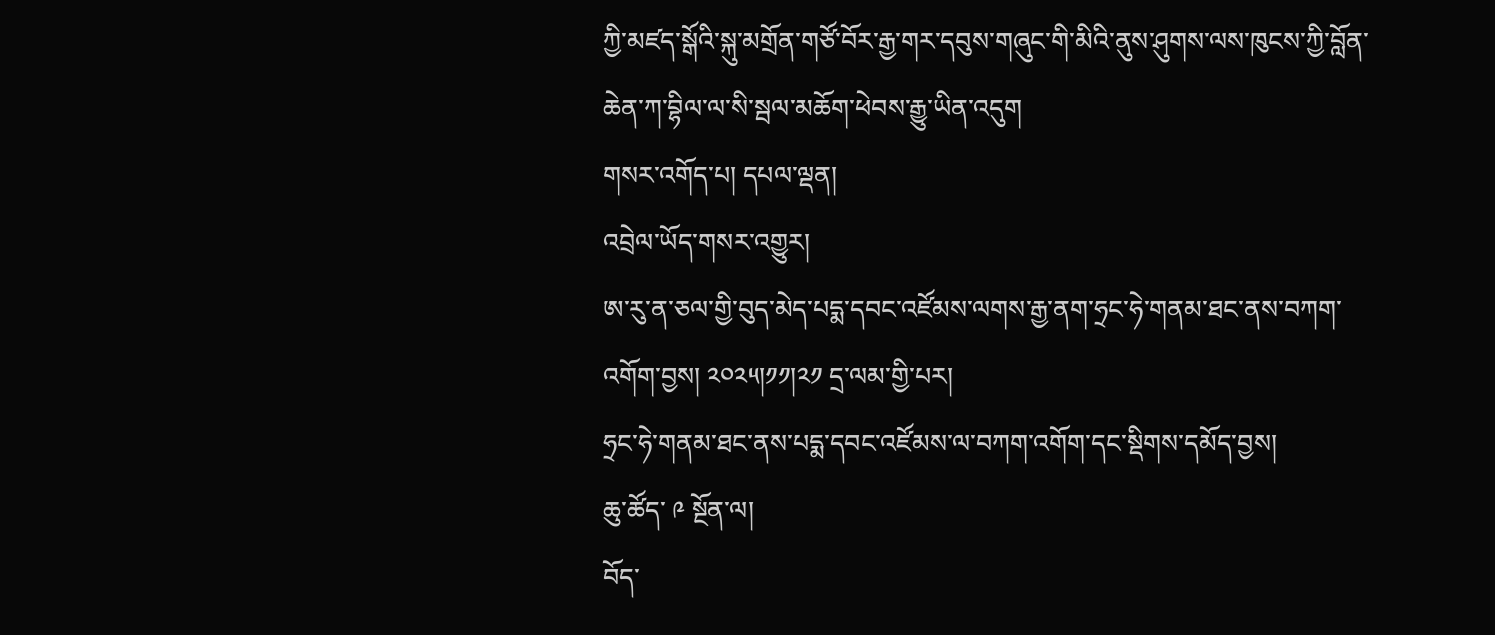ཀྱི་མཛད་སྒོའི་སྐུ་མགྲོན་གཙོ་བོར་རྒྱ་གར་དབུས་གཞུང་གི་མིའི་ནུས་ཤུགས་ལས་ཁུངས་ཀྱི་བློན་ཆེན་ཀ་བྷིལ་ལ་སི་སྦལ་མཆོག་ཕེབས་རྒྱུ་ཡིན་འདུག
གསར་འགོད་པ། དཔལ་ལྡན།
འབྲེལ་ཡོད་གསར་འགྱུར།
ཨ་རུ་ན་ཅལ་གྱི་བུད་མེད་པདྨ་དབང་འཛོམས་ལགས་རྒྱ་ནག་ཧྲང་ཧེ་གནམ་ཐང་ནས་བཀག་འགོག་བྱས། ༢༠༢༥།༡༡།༢༡ དྲ་ལམ་གྱི་པར།
ཧྲང་ཧེ་གནམ་ཐང་ནས་པདྨ་དབང་འཛོམས་ལ་བཀག་འགོག་དང་སྡིགས་དམོད་བྱས།
ཆུ་ཚོད་ ༩ སྔོན་ལ།
བོད་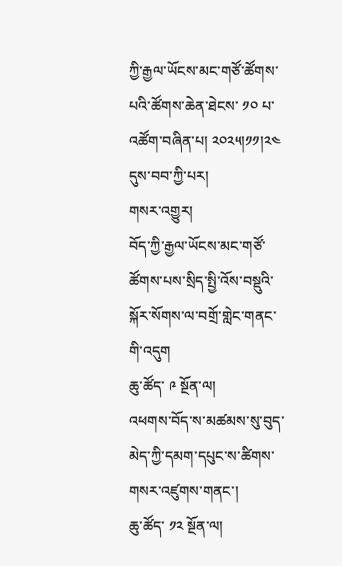ཀྱི་རྒྱལ་ཡོངས་མང་གཙོ་ཚོགས་པའི་ཚོགས་ཆེན་ཐེངས་ ༡༠ པ་འཚོག་བཞིན་པ། ༢༠༢༥།༡༡།༢༤ དུས་བབ་ཀྱི་པར།
གསར་འགྱུར།
བོད་ཀྱི་རྒྱལ་ཡོངས་མང་གཙོ་ཚོགས་པས་སྲིད་སྤྱི་འོས་བསྡུའི་སྐོར་སོགས་ལ་བགྲོ་གླེང་གནང་གི་འདུག
ཆུ་ཚོད་ ༩ སྔོན་ལ།
འཕགས་བོད་ས་མཚམས་སུ་བུད་མེད་ཀྱི་དམག་དཔུང་ས་ཚིགས་གསར་འཛུགས་གནང་།
ཆུ་ཚོད་ ༡༢ སྔོན་ལ།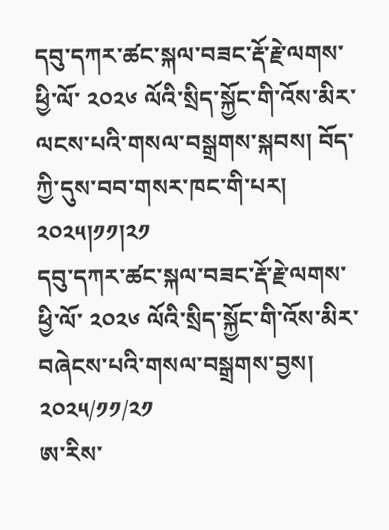དབུ་དཀར་ཚང་སྐལ་བཟང་རྡོ་རྗེ་ལགས་ཕྱི་ལོ་ ༢༠༢༦ ལོའི་སྲིད་སྐྱོང་གི་འོས་མིར་ལངས་པའི་གསལ་བསྒྲགས་སྐབས། བོད་ཀྱི་དུས་བབ་གསར་ཁང་གི་པར། ༢༠༢༥།༡༡།༢༡
དབུ་དཀར་ཚང་སྐལ་བཟང་རྡོ་རྗེ་ལགས་ཕྱི་ལོ་ ༢༠༢༦ ལོའི་སྲིད་སྐྱོང་གི་འོས་མིར་བཞེངས་པའི་གསལ་བསྒྲགས་བྱས།
༢༠༢༥/༡༡/༢༡
ཨ་རིས་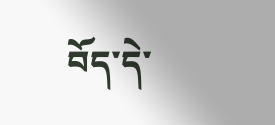བོད་དེ་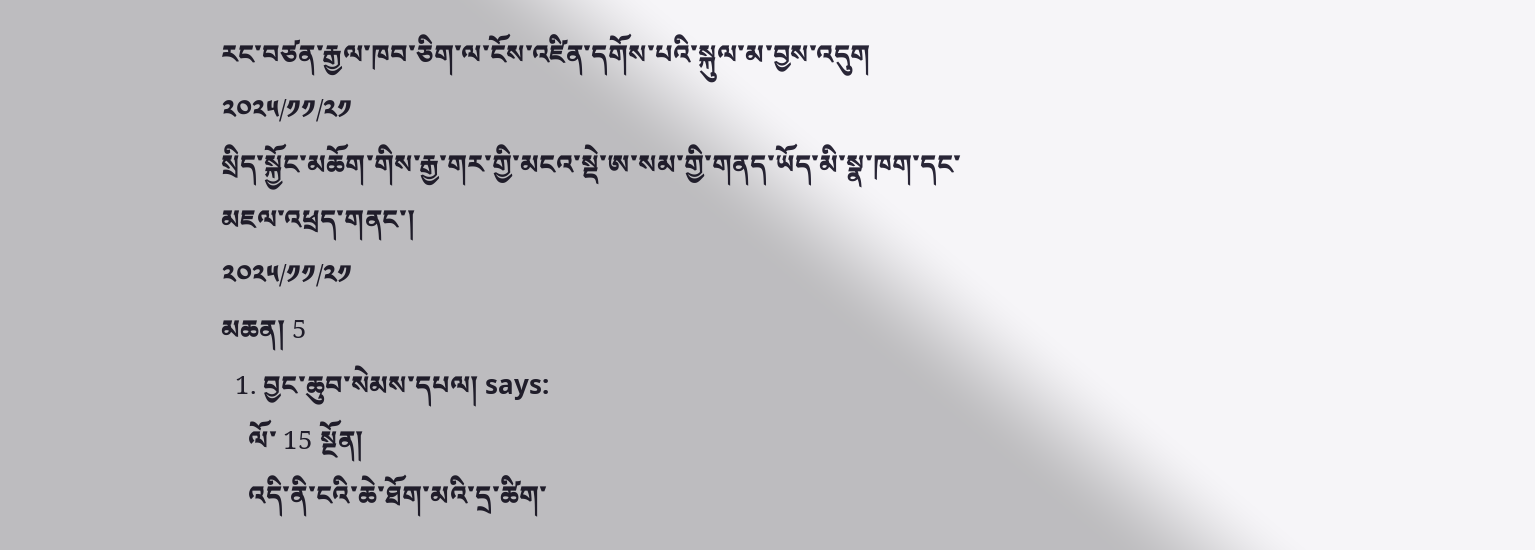རང་བཙན་རྒྱལ་ཁབ་ཅིག་ལ་ངོས་འཛིན་དགོས་པའི་སྐུལ་མ་བྱས་འདུག
༢༠༢༥/༡༡/༢༡
སྲིད་སྐྱོང་མཆོག་གིས་རྒྱ་གར་གྱི་མངའ་སྡེ་ཨ་སམ་གྱི་གནད་ཡོད་མི་སྣ་ཁག་དང་མཇལ་འཕྲད་གནང་།
༢༠༢༥/༡༡/༢༡
མཆན། 5
  1. བྱང་ཆུབ་སེམས་དཔལ། says:
    ལོ་ 15 སྔོན།
    འདི་ནི་ངའི་ཆེ་ཐོག་མའི་དྲ་ཚིག་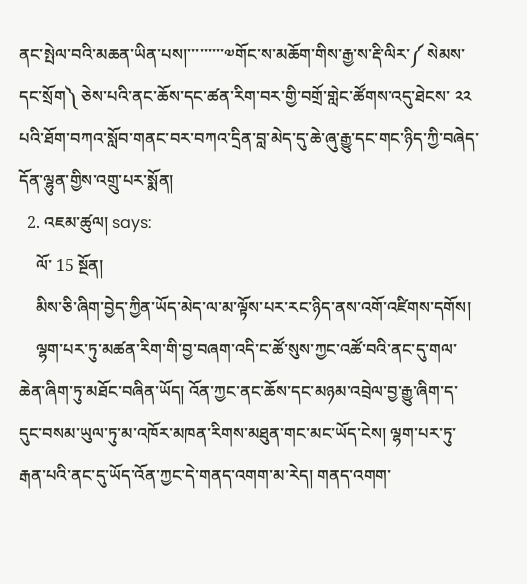ནང་སྤེལ་བའི་མཆན་ཡིན་པས།་་་་་་་་་༧གོང་ས་མཆོག་གིས་རྒྱ་ས་རྡི་ལིར་༼ སེམས་དང་སྲོག༽ ཅེས་པའི་ནང་ཆོས་དང་ཚན་རིག་བར་གྱི་བགྲོ་གླེང་ཚོགས་འདུ་ཐེངས་ ༢༢ པའི་ཐོག་བཀའ་སློབ་གནང་བར་བཀའ་དྲིན་བླ་མེད་དུ་ཆེ་ཞུ་རྒྱུ་དང་གང་ཉིད་ཀྱི་བཞེད་དོན་ལྷུན་གྱིས་འགྲུ་པར་སྨོན།
  2. འཇམ་ཚུལ། says:
    ལོ་ 15 སྔོན།
    མིས་ཅི་ཞིག་བྱེད་ཀྱིན་ཡོད་མེད་ལ་མ་ལྟོས་པར་རང་ཉིད་ནས་འགོ་འཛིགས་དགོས།
    ལྷག་པར་ཏུ་མཚན་རིག་གི་བྱ་བཞག་འདི་ང་ཚོ་སུས་ཀྱང་འཚོ་བའི་ནང་དུ་གལ་ཆེན་ཞིག་ཏུ་མཐོང་བཞིན་ཡོད། འོན་ཀྱང་ནང་ཆོས་དང་མཉམ་འབྲེལ་བྱ་རྒྱུ་ཞིག་ད་དུང་བསམ་ཡུལ་ཏུ་མ་འཁོར་མཁན་རིགས་མཐུན་གང་མང་ཡོད་ངེས། ལྷག་པར་ཏུ་རྒན་པའི་ནང་དུ་ཡོད་འོན་ཀྱང་དེ་གནད་འགག་མ་རེད། གནད་འགག་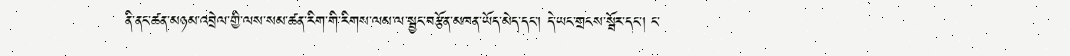ནི་ནང་ཚན་མཉམ་འབྲེལ་གྱི་ལས་སམ་ཚན་རིག་གི་རིགས་ལམ་ལ་སྦྱང་བརྩོན་མཁན་ཡོད་མེད་དང་། དེ་ཡང་གྲངས་སྦོར་དང་། ང་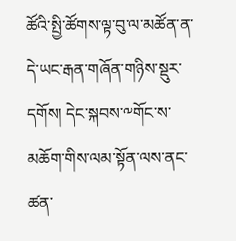ཚོའི་སྤྱི་ཚོགས་ལྟ་བུ་ལ་མཚོན་ན་དེ་ཡང་རྒན་གཞོན་གཉིས་སྡུར་དགོས། དེང་སྐབས་༸གོང་ས་མཆོག་གིས་ལམ་སྟོན་ལས་ནང་ཚན་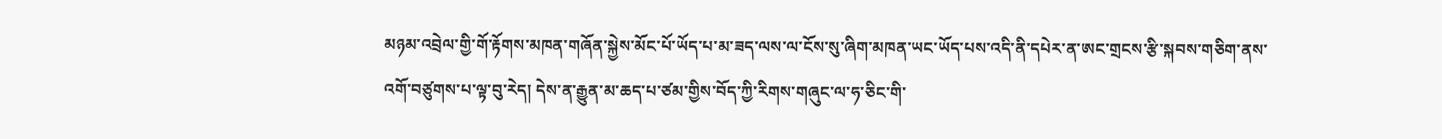མཉམ་འབྲེལ་གྱི་གོ་རྟོགས་མཁན་གཞོན་སྐྱེས་མོང་པོ་ཡོད་པ་མ་ཟད་ལས་ལ་ངོས་སུ་ཞིག་མཁན་ཡང་ཡོད་པས་འདི་ནི་དཔེར་ན་ཨང་གྲངས་རྩི་སྐབས་གཅིག་ནས་འགོ་བཙུགས་པ་ལྟ་བུ་རེད། དེས་ན་རྒྱུན་མ་ཆད་པ་ཙམ་གྱིས་བོད་ཀྱི་རིགས་གཞུང་ལ་ཧ་ཅིང་གི་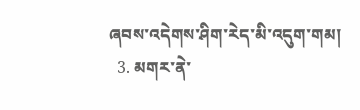ཞབས་འདེགས་ཤིག་རེད་མི་འདུག་གམ།
  3. མགར་ནེ་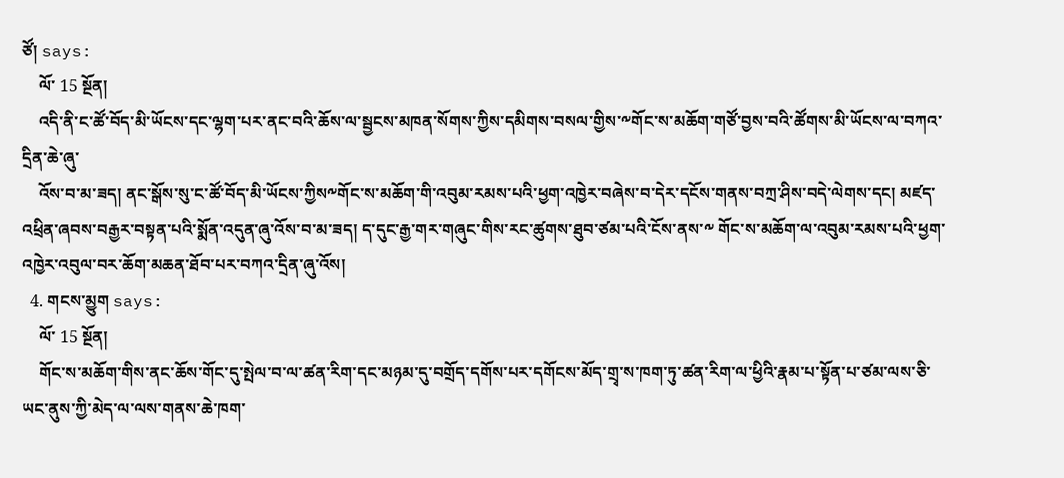ཙོ། says:
    ལོ་ 15 སྔོན།
    འདི་ནི་ང་ཚོ་བོད་མི་ཡོངས་དང་ལྷག་པར་ནང་བའི་ཆོས་ལ་སྦྱངས་མཁན་སོགས་ཀྱིས་དམིགས་བསལ་གྱིས་༸གོང་ས་མཆོག་གཙོ་བྱས་བའི་ཚོགས་མི་ཡོངས་ལ་བཀའ་དྲིན་ཆེ་ཞུ་
    འོས་བ་མ་ཟད། ནང་སྒོས་སུ་ང་ཚོ་བོད་མི་ཡོངས་ཀྱིས༸གོང་ས་མཆོག་གི་འབུམ་རམས་པའི་ཕྱག་འཁྱེར་བཞེས་བ་དེར་དངོས་གནས་བཀྲ་ཤིས་བདེ་ལེགས་དང། མཛད་འཕྲིན་ཞབས་བརྒྱར་བསྟན་པའི་སྨོན་འདུན་ཞུ་འོས་བ་མ་ཟད། ད་དུང་རྒྱ་གར་གཞུང་གིས་རང་ཚུགས་ཐུབ་ཙམ་པའི་ངོས་ནས་༸ གོང་ས་མཆོག་ལ་འབུམ་རམས་པའི་ཕྱག་འཁྱེར་འབུལ་བར་ཆོག་མཆན་ཐོབ་པར་བཀའ་དྲིན་ཞུ་འོས།
  4. གངས་མྱུག says:
    ལོ་ 15 སྔོན།
    གོང་ས་མཆོག་གིས་ནང་ཆོས་གོང་དུ་སྤེལ་བ་ལ་ཚན་རིག་དང་མཉམ་དུ་བགྲོད་དགོས་པར་དགོངས་མོད་གྲྭ་ས་ཁག་ཏུ་ཚན་རིག་ལ་ཕྱིའི་རྣམ་པ་སྟོན་པ་ཙམ་ལས་ཅི་ཡང་ནུས་ཀྱི་མེད་ལ་ལས་གནས་ཆེ་ཁག་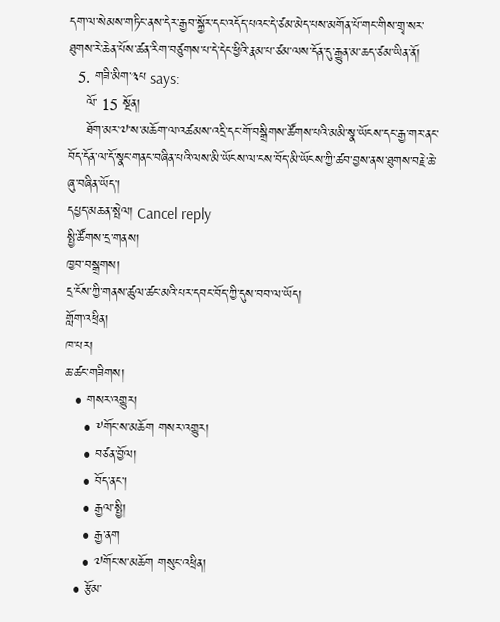དག་ལ་སེམས་གཏིང་ནས་དེར་རྒྱབ་སྐྱོར་དང་འདོད་པའང་དེ་ཙམ་མེད་པས་མགོན་པོ་གང་གིས་གྲྭ་སར་ཐུགས་རེ་ཆེན་པོས་ཚན་རིག་བཙུགས་པ་དེ་དེང་ཕྱིའི་རྣམ་པ་ཙམ་ལས་དོན་དུ་རྒྱུན་མ་ཆད་ཙམ་ཡིན་ནོ།
  5. གཟི་མིག་༣པ says:
    ལོ་ 15 སྔོན།
    ཐོག་མར་༧་ས་མཆོག་ལ་འཚམས་འདྲི་དང་གོ་བསྒྲིགས་ཚོགས་པའི་མམི་སྣ་ཡོངས་དང་རྒྱ་གར་ནང་བོད་དོན་ལ་དོ་སྣང་གནང་བཞིན་པའི་ལས་མི་ཡོངས་ལ་ངས་བོད་མི་ཡོངས་ཀྱི་ཚབ་བྱས་ནས་ཐུགས་བརྗེ་ཆེ་ཞུ་བཞིན་ཡོད་།
དཔྱད་མཆན་སྤེལ། Cancel reply
སྤྱི་ཚོགས་དྲ་གནས།
ཁྱབ་བསྒྲགས།
དྲ་ངོས་ཀྱི་གནས་ཚུལ་ཚང་མའི་པར་དབང་བོད་ཀྱི་དུས་བབ་ལ་ཡོད།
གློག་འཕྲིན།
ཁ་པར།
ཆ་ཚང་གཟིགས།
  • གསར་འགྱུར།
    • ༸གོང་ས་མཆོག གསར་འགྱུར།
    • བཙན་བྱོལ།
    • བོད་ནང་།
    • རྒྱལ་སྤྱི།
    • རྒྱ་ནག
    • ༧གོང་ས་མཆོག གསུང་འཕྲིན།
  • རྩོམ་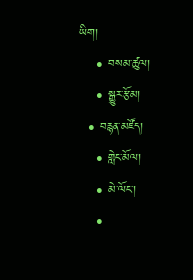ཡིག།
    • བསམ་ཚུལ།
    • སྒྱུར་རྩོམ།
  • བརྙན་མཛོད།
    • གླེང་མོལ།
    • མེ་ལོང་།
    •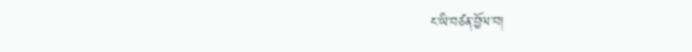ང་ཡི་བཙན་བྱོལ་བ།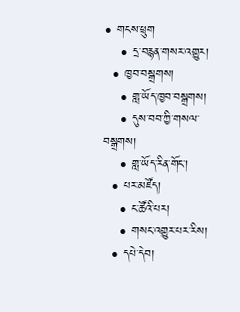• གངས་ཕྲུག
    • དྲ་བརྙན་གསར་འགྱུར།
  • ཁྱབ་བསྒྲགས།
    • གླ་ཡོད་ཁྱབ་བསྒྲགས།
    • དུས་བབ་ཀྱི་གསལ་བསྒྲགས།
    • གླ་ཡོད་རིན་གོང་།
  • པར་མཛོད།
    • ང་ཚོའི་པར།
    • གསང་འགྱུར་པར་རིས།
  • དཔེ་དེབ།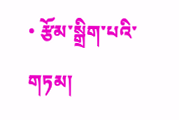• རྩོམ་སྒྲིག་པའི་གཏམ།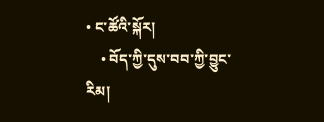• ང་ཚོའི་སྐོར།
    • བོད་ཀྱི་དུས་བབ་ཀྱི་བྱུང་རིམ།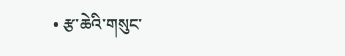• རྩ་ཆེའི་གསུང་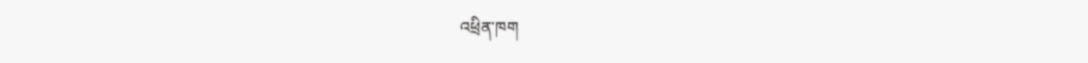འཕྲིན་ཁག